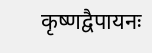कृष्णद्वैपायनः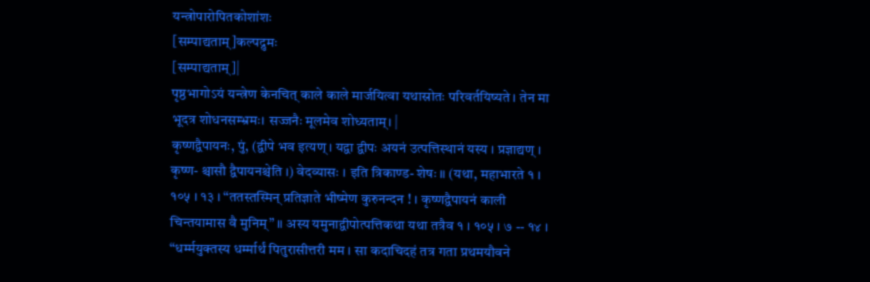यन्त्रोपारोपितकोशांशः
[सम्पाद्यताम्]कल्पद्रुमः
[सम्पाद्यताम्]|
पृष्ठभागोऽयं यन्त्रेण केनचित् काले काले मार्जयित्वा यथास्रोतः परिवर्तयिष्यते। तेन मा भूदत्र शोधनसम्भ्रमः। सज्जनैः मूलमेव शोध्यताम्। |
कृष्णद्वैपायनः, पुं, (द्वीपे भव इत्यण् । यद्वा द्वीपः अयनं उत्पत्तिस्थानं यस्य । प्रज्ञाद्यण् । कृष्ण- श्चासौ द्वैपायनश्चेति ।) वेदव्यासः । इति त्रिकाण्ड- शेषः ॥ (यथा, महाभारते १ । १०५ । १३ । “ततस्तस्मिन् प्रतिज्ञाते भीष्मेण कुरुनन्दन ! । कृष्णद्वैपायनं काली चिन्तयामास वै मुनिम्” ॥ अस्य यमुनाद्वीपोत्पत्तिकथा यथा तत्रैव १ । १०५ । ७ -- १४ । “धर्म्मयुक्तस्य धर्म्मार्थं पितुरासीत्तरी मम । सा कदाचिदहं तत्र गता प्रथमयौवने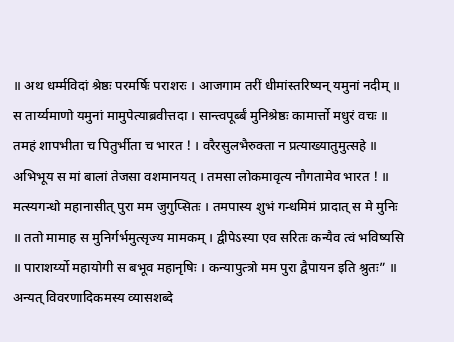॥ अथ धर्म्मविदां श्रेष्ठः परमर्षिः पराशरः । आजगाम तरीं धीमांस्तरिष्यन् यमुनां नदीम् ॥ स तार्य्यमाणो यमुनां मामुपेत्याब्रवीत्तदा । सान्त्वपूर्ब्बं मुनिश्रेष्ठः कामार्त्तो मधुरं वचः ॥ तमहं शापभीता च पितुर्भीता च भारत ! । वरैरसुलभैरुक्ता न प्रत्याख्यातुमुत्सहे ॥ अभिभूय स मां बालां तेजसा वशमानयत् । तमसा लोकमावृत्य नौगतामेव भारत ! ॥ मत्स्यगन्धो महानासीत् पुरा मम जुगुप्सितः । तमपास्य शुभं गन्धमिमं प्रादात् स मे मुनिः ॥ ततो मामाह स मुनिर्गर्भमुत्सृज्य मामकम् । द्वीपेऽस्या एव सरितः कन्यैव त्वं भविष्यसि ॥ पाराशर्य्यो महायोगी स बभूव महानृषिः । कन्यापुत्त्रो मम पुरा द्वैपायन इति श्रुतः” ॥ अन्यत् विवरणादिकमस्य व्यासशब्दे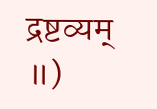द्रष्टव्यम् ॥)